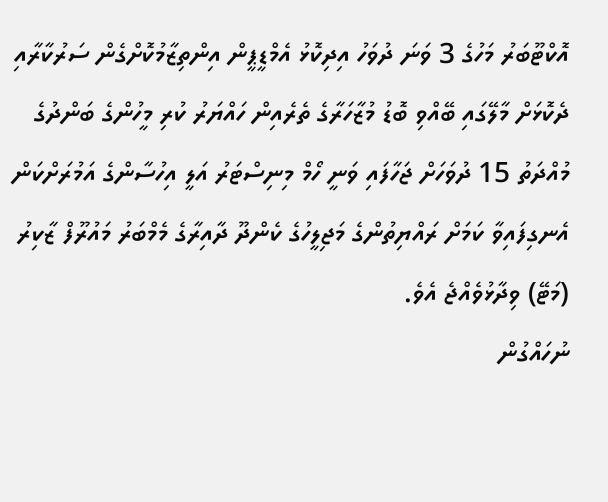އޮކްޓޫބަރު މަހުގެ 3 ވަނަ ދުވަހު އިދިކޮޅު އެމްޑީޕީން އިންތިޒާމުކޮށްގެން ސަރުކާރާއި ދެކޮޅަށް މާލޭގައި ބޭއްވި ބޮޑު މުޒާހަރާގެ ތެރެއިން ހައްޔަރު ކުރި މީހުންގެ ބަންދުގެ މުއްދަތު 15 ދުވަހަށް ޖަހާފައި ވަނީ ހޯމް މިނިސްޓަރު އަލީ އިހުސާންގެ އަމުރަށްކަން އެނގިފައިވާ ކަމަށް ރައްޔިތުންގެ މަޖިލީހުގެ ކެންދޫ ދާއިރާގެ މެމްބަރު މައުރޫފް ޒާކިރު (މަޓޭ) ވިދާޅުވެއްޖެ އެވެ.
ނުހައްގުން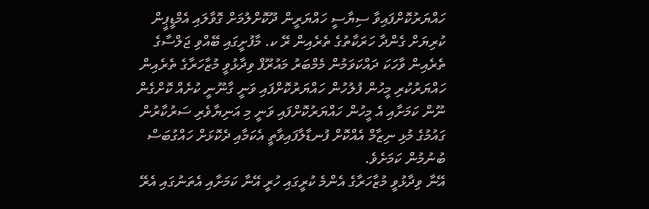ހައްޔަރުކޮށްފައިވާ ސިޔާސީ ހައްޔަރީން ދޫކޮށްލުމަށް ގޮވާލައި އެމްޑީޕީން ކުރިޔަށް ގެންދާ ހަރަކާތުގެ ތެރެއިން ރޭ ކ. މާފުށީގައި ބޭއްވި ޖަލްސާގެ ތެރެއިން ވާހަކަ ދައްކަވަމުން މެމްބަރު މައުރޫފް ވިދާޅުވީ މުޒާހަރާގެ ތެރެއިން ހައްޔަރުކުރި މީހުން ފުލުހުން ހައްޔަރުކޮށްފައި ވަނީ ގާނޫނީ ކުށެއް ކޮށްގެން ނޫން ކަމަށާއި އެ މީހުން ހައްޔަރުކޮށްފައި ވަނީ މި އަނިޔާވެރި ސަރުކާރުން ގައުމުގެ މުޅި ނިޒާމް އެއްކޮށް ފުނޑާލާފައިވާތީ އެކަމާއި ދެކޮޅަށް ހައްގުބަސް ބުނުމުން ކަމަށެވެ.
އޭނާ ވިދާޅުވީ މުޒާހަރާގެ އެންމެ ކުރީގައި ހުރީ އޭނާ ކަމަށާއި އެތަނުގައި އެރޭ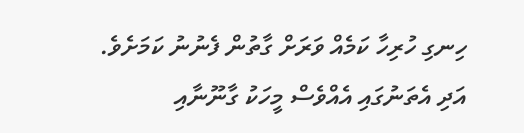ހިނގި ހުރިހާ ކަމެއް ވަރަށް ގާތުން ފެނުނު ކަމަށެވެ. އަދި އެތަނުގައި އެއްވެސް މީހަކު ގާނޫނާއި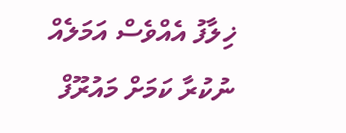ޚިލާފު އެއްވެސް އަމަލެއް ނުކުރާ ކަމަށް މައުރޫފް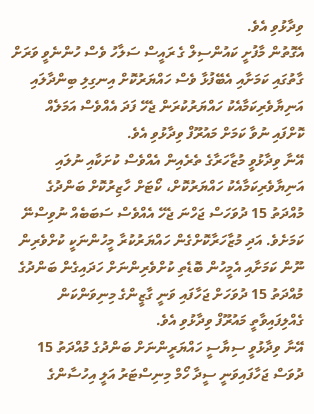ވިދާޅުވި އެވެ.
އެގޮތުން މާފުށީ ކައުންސިލް ގެ ރައީސް ސަލާހު ވެސް ހުންނެވީ ވަރަށް ގާތުގައި ކަމަށާއި އެބޭފުޅާ ވެސް ހައްޔަރުކޮށް އިނގިލި ބިންދާލައި އަނިޔާވެރިކަމާއެކު ހައްޔަރުކުރަން ޖެހޭ ފަދަ އެއްވެސް އަމަލެއް ކޮށްފައި ނުވާ ކަމަށް މައުރޫފް ވިދާޅުވި އެވެ.
އޭނާ ވިދާޅުވީ މުޒާހަރާގެ ތެރެއިން އެއްވެސް ކުށަކާއި ނުލައި އަނިޔާވެރިކަމާއެކު ހައްޔަރުކޮށް، ކޯޓަށް ހާޒިރުކޮށް ބަންދުގެ މުއްދަތު 15 ދުވަހަސް ޖަހްނަ ޖެހޭ އެއްވެސް ސަބަބެއް ނުވިސްނޭ ކަމަށެވެ. އަދި މުޒާހަރާކޮށްގެން ހައްޔަރުކުރާ މީހުންނަކީ ކުށްވެރިން ނޫން ކަމަށާއި އެމީހުން ބޮޑެތި ކުށްވެރިންނަށް ހަދައިގެން ބަންދުގެ މުއްދަތު 15 ދުވަހަށް ޖަހާފައި ވަނީ ގާޒީންގެ މިނިވަންކަން ގެއްލިފައިވާތީ މައުރޫފް ވިދާޅުވި އެވެ.
އޭނާ ވިދާޅުވީ ސިޔާސީ ހައްޔަރީންނަށް ބަންދުގެ މުއްދަތު 15 ދުވަސް ޖަހާފައިވަނީ ސީދާ ހޯމް މިނިސްޓަރު އަލީ އިހުސާންގެ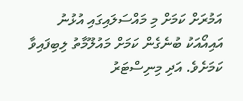އަމުރަށް ކަމަށް މި މައްސަލައިގައި އުޅުނު އައިއޯއަކު ބުނެގެން ކަމަށް މައުލޫމާތު ލިބިފައިވާ ކަމަށެވެ. އަދި މިނިސްޓަރު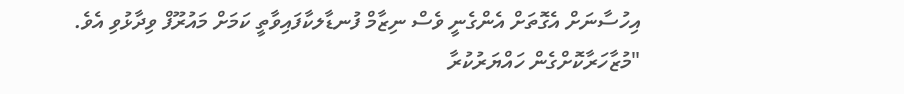އިހުސާނަށް އެގޮތަށް އެންގެނީ ވެސް ނިޒާމް ފުނޑާލކާފައިވާތީ ކަމަށް މައުރޫފް ވިދާޅުވި އެވެ.
"މުޒާހަރާކޮށްގެން ހައްޔަރުކުރާ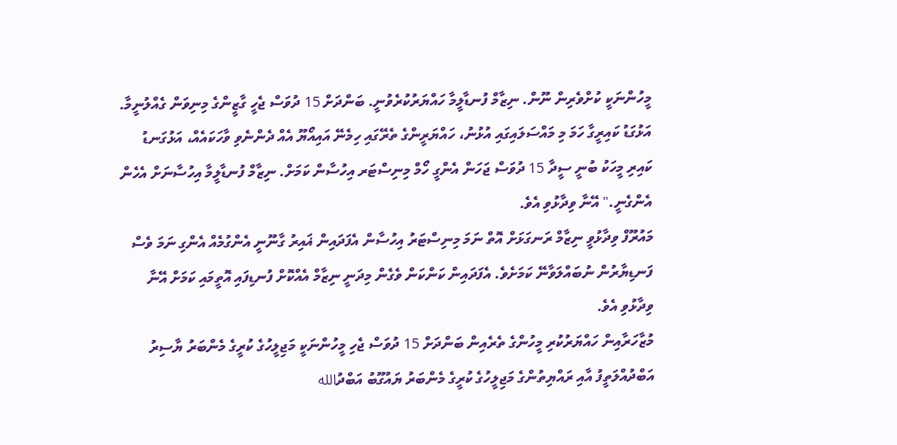މީހުންނަކީ ކުށްވެރިން ނޫން. ނިޒާމް ފުނޑާލީމާ ހައްޔަރުކުރެވުނީ. ބަންދަށް 15 ދުވަސް ޖެހީ ގާޒީންގެ މިނިވަން ގެއްލުނީމާ. އަޅުގަޑު ކައިރީގާ ހަމަ މި މައްސަލައިގައި އުޅުނު، ހައްޔަރީންގެ ތެރޭގައި ހިމެނޭ އައިއޯޔޫ އެއް ދެންނެވި ވާހަކައެއް، އަޅުގަނޑު ކައިރި މީހަކު ބުނީ ސީދާ 15 ދުވަސް ޖަހަން އެންގީ ހޯމް މިނިސްޓަރ އިހުސާން ކަމަށް. ނިޒާމް ފުނޑާލީމާ އިހުސާނަށް އެހެން އެންގެނީ." އޭނާ ވިދާޅުވި އެވެ.
މައުރޫފް ވިދާޅުވީ ނިޒާމް ރަނގަޅަށް އޮތް ނަމަ މިނިސްޓަރު އިހުސާން އެފަދައިން ޣައިރު ގާނޫނީ އެންގުމެއް އެންގި ނަމަ ވެސް ފަނޑިޔާރުން ނުބައްލަވާނޭ ކަމަށެވެ. އެފަދައިން ކަންކަން ވެގެން މިދަނީ ނިޒާމް އެއްކޮށް ފުނޑިފައި އޮތީމައި ކަމަށް އޭނާ ވިދާޅުވި އެވެ.
މުޒާހަރާއިން ހައްޔަރުކުރި މީހުންގެ ތެރެއިން ބަންދަށް 15 ދުވަސް ޖެހި މީހުންނަކީ މަޖިލީހުގެ ކުރީގެ މެންބަރު ޔާސިރު އަބްދުއްލަތީފު އާއި ރައްޔިތުންގެ މަޖިލީހުގެ ކުރީގެ މެންބަރު ޔައުގޫބު އަބްދުالله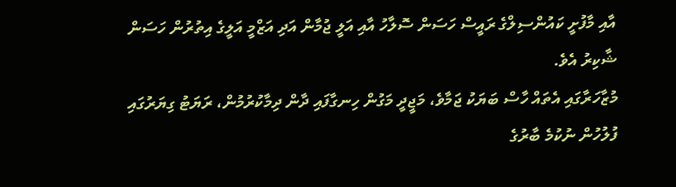އާއި މާފުށީ ކައުންސިލްގެ ރައީސް ހަސަން ސޮލާހު އާއި އަލީ ޖުމާން އަދި އަޒްމީ އަލީގެ އިތުރުން ހަސަން ޝާކިރު އެވެ.
މުޒާހަރާގައި އެތައް ހާސް ބަޔަކު ޖަމާވެ، މަޖީދީ މަގުން ހިނގާފައި ދާން ދިމާކުރުމުން، ރަޔަޓު ގިޔަރުގައި ފުލުހުން ނުކުމެ ބާރުގެ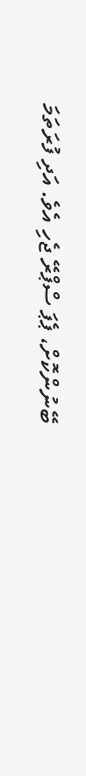ބޭނުންކޮށް، ޕެޕަ ސްޕްރޭ ޖެހި އެވެ. އަދި ފުރަތަމަ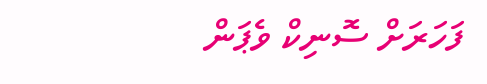ފަހަރަށް ސޮނިކް ވެޕަން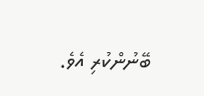ބޭނުންކުރި އެވެ.